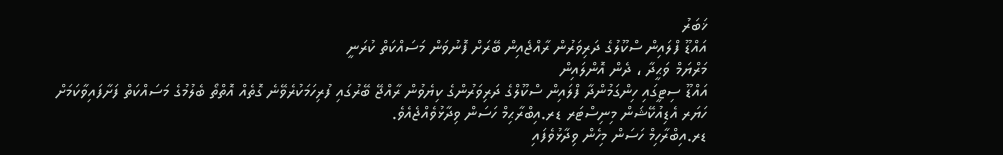ޚަބަރު
އައްޑޫ ފްލައިން ސްކޫލުގެ ދަރިވަރުން ރާއްޖެއިން ބޭރަށް ފޮނުވަން މަސައްކަތް ކުރަނީ
މަރްޔަމް ވަޙީދާ ، ދެން އޮންލައިން
އައްޑޫ ސިޓީގައި ހިންގަމުންދާ ފްލައިން ސްކޫލްގެ ދަރިވަރުންގެ ކިޔެވުން ރާއްޖޭ ބޭރުގައި ފުރިހަމަކުރެވޭނެ ގޮތެއް އޮތްތޯ ބެލުމުގެ މަސައްކަތް ފަށާފައިވާކަމަށް ހަޔަރ އެޑިއުކޭޝަން މިނިސްޓަރ ޑރ.އިބްރާޙިމް ހަސަން ވިދާޅުވެއްޖެއެވެ.
ޑރ.އިބްރާހިމް ހަސަން މިހެން ވިދާޅުވެފައި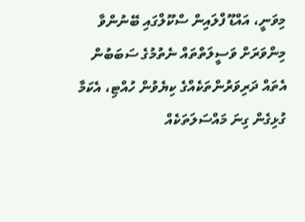މިވަނީ، އައްޑޫ ފްލައިން ސްކޫލްގައި ބޭނުންވާ މިންވަރަށް ވަސީލަތްތައް ނެތުމުގެ ސަބަބުން އެތައް ދަރިވަރުންތަކެއްގެ ކިޔެވުން ހުއްޓި، އެކަމާ ގުޅިގެން ގިނަ މައްސަލަތަކެއް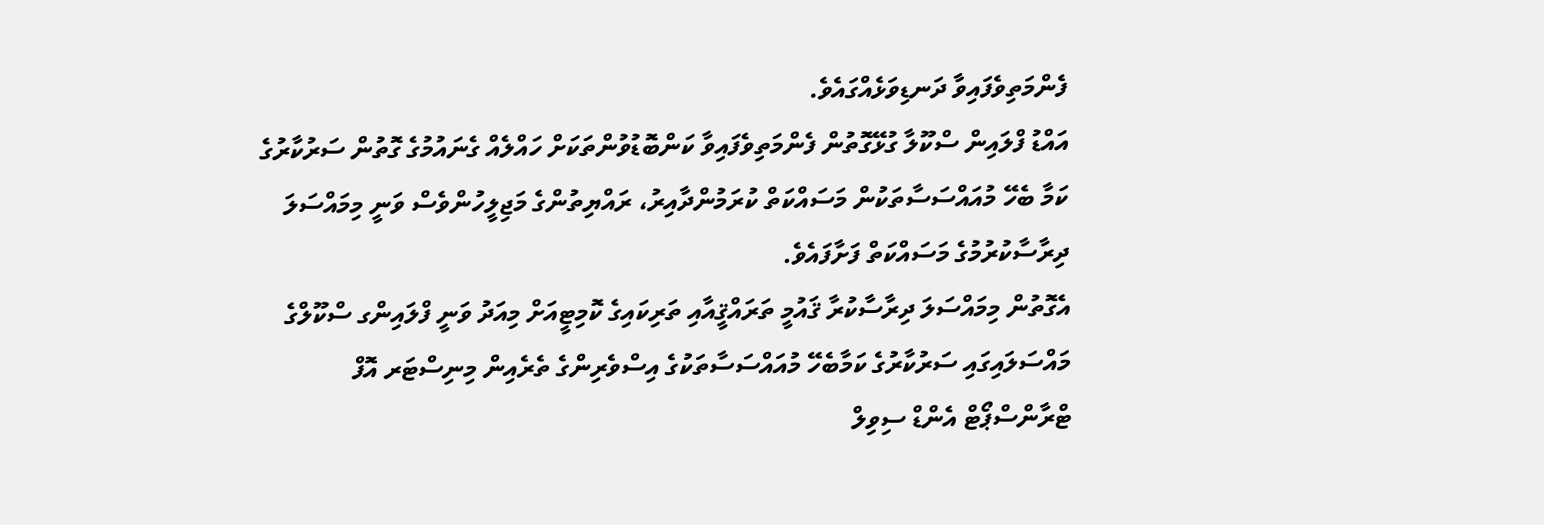ފެންމަތިވެފައިވާ ދަނޑިވަޅެއްގައެވެ.
އައްޑު ފްލައިން ސްކޫލާ ގުޅޭގޮތުން ފެންމަތިވެފައިވާ ކަންބޮޑުވުންތަކަށް ހައްލެއް ގެނައުމުގެ ގޮތުން ސަރުކާރުގެ ކަމާ ބެހޭ މުއައްސަސާތަކުން މަސައްކަތް ކުރަމުންދާއިރު، ރައްޔިތުންގެ މަޖިލީހުންވެސް ވަނީ މިމައްސަލަ ދިރާސާކުރުމުގެ މަސައްކަތް ފަށާފައެވެ.
އެގޮތުން މިމައްސަލަ ދިރާސާކުރާ ޤައުމީ ތަރައްޤީއާއި ތަރިކައިގެ ކޮމިޓީއަށް މިއަދު ވަނީ ފްލައިންގ ސްކޫލްގެ މައްސަލައިގައި ސަރުކާރުގެ ކަމާބެހޭ މުއައްސަސާތަކުގެ އިސްވެރިންގެ ތެރެއިން މިނިސްޓަރ އޮފް ޓްރާންސްޕޯޓް އެންޑް ސިވިލް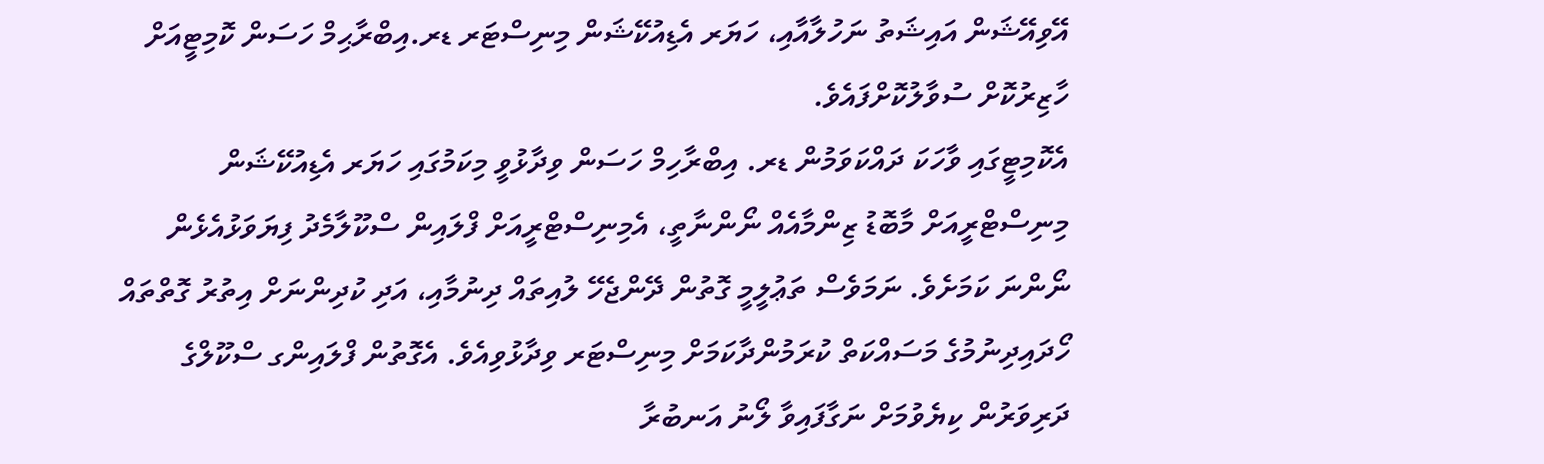އޭވިއޭޝަން އައިޝަތު ނަހުލާއާއި، ހަޔަރ އެޑިއުކޭޝަން މިނިސްޓަރ ޑރ.އިބްރާޙިމް ހަސަން ކޮމިޓީއަށް ހާޒިރުކޮށް ސުވާލުކޮށްފައެވެ.
އެކޮމިޓީގައި ވާހަކަ ދައްކަވަމުން ޑރ. އިބްރާހިމް ހަސަން ވިދާޅުވީ މިކަމުގައި ހަޔަރ އެޑިއުކޭޝަން މިނިސްޓްރީއަށް މާބޮޑު ޒިންމާއެއް ނޯންނާތީ، އެމިނިސްޓްރީއަށް ފްލައިން ސްކޫލާމެދު ފިޔަވަޅުއެޅެން ނޯންނަ ކަމަށެވެ. ނަމަވެސް ތަޢުލީމީ ގޮތުން ދޭންޖެހޭ ލުއިތައް ދިނުމާއި، އަދި ކުދިންނަށް އިތުރު ގޮތްތައް ހޯދައިދިނުމުގެ މަސައްކަތް ކުރަމުންދާކަމަށް މިނިސްޓަރ ވިދާޅުވިއެވެ. އެގޮތުން ފްލައިންގ ސްކޫލްގެ ދަރިވަރުން ކިޔެވުމަށް ނަގާފައިވާ ލޯނު އަނބުރާ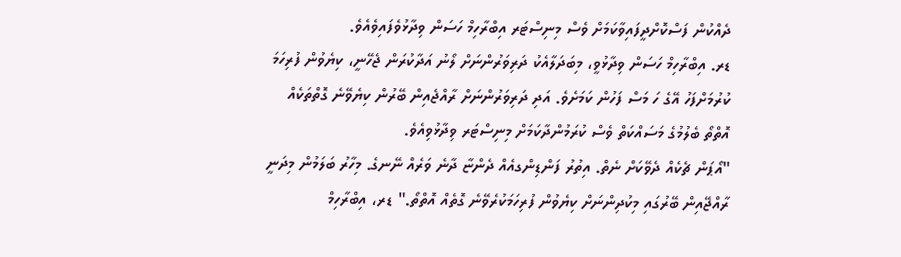ދެއްކުން ފަސްކޮށްދީފައިވާކަމަށް ވެސް މިނިސްޓަރ އިބްރާހިމް ހަސަން ވިދާޅުވެފައިވެއެވެ.
ޑރ. އިބްރާހިމް ހަސަން ވިދާޅުވީ، މިބަދަލާއެކު ދަރިވަރުންނަށް ލޯނު އަދާކުރަން ޖެހޭނީ، ކިޔެވުން ފުރިހަމަ ކުރުމަށްފަހު އޭގެ ހަ މަސް ފަހުން ކަމަށެވެ. އަދި ދަރިވަރުންނަށް ރާއްޖެއިން ބޭރުން ކިޔެވޭނެ ގޮތްތަކެއް އޮތްތޯ ބެލުމުގެ މަސައްކަތް ވެސް ކުރަމުންދާކަމަށް މިނިސްޓަރ ވިދާޅުވިއެވެ.
"އޯޕަން ޗެކެއް ދެވޭކަށް ނެތް. އިތުރު ފަންޑިންގއެއް ދެންޏާ ދާނެ ވަރެއް ނޭނގެ. މިހާރު ބަލަމުން މިދަނީ ރާއްޖޭއިން ބޭރުގައި މިކުދިންނަށް ކިޔެވުން ފުރިހަމަކުރެވޭނެ ގޮތެއް އޮތްތޯ." ޑރ، އިބްރާހިމް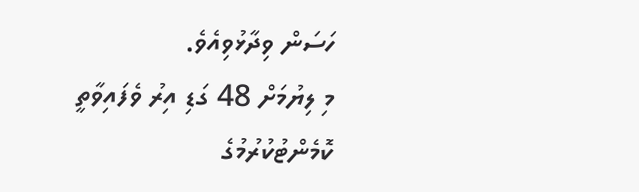ހަސަން ވިދާޅުވިއެވެ.
މި ލިޔުމަށް 48 ގަޑި އިރު ވެފައިވާތީ ކޮމެންޓުކުރުމުގެ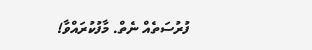ފުރުސަތެއް ނެތް. މާފުކުރައްވާ!